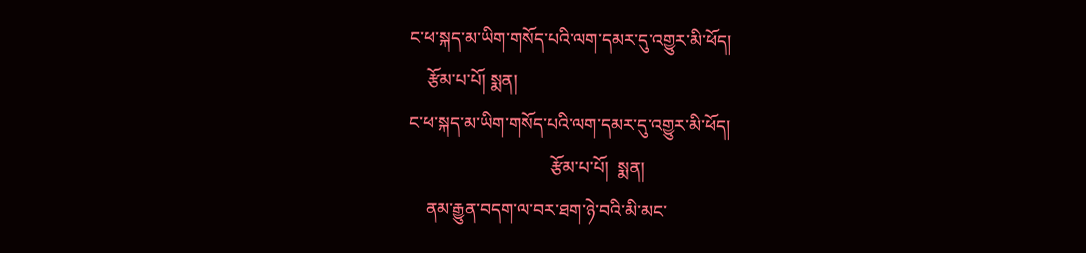ང་ཕ་སྐད་མ་ཡིག་གསོད་པའི་ལག་དམར་དུ་འགྱུར་མི་ཕོད།
    རྩོམ་པ་པོ། སྨན།
ང་ཕ་སྐད་མ་ཡིག་གསོད་པའི་ལག་དམར་དུ་འགྱུར་མི་ཕོད།
                                རྩོམ་པ་པོ།  སྨན།
    ནམ་རྒྱུན་བདག་ལ་བར་ཐག་ཉེ་བའི་མི་མང་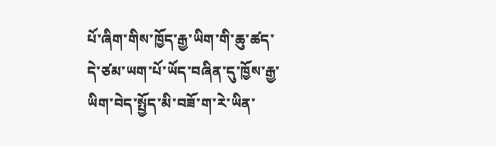པོ་ཞིག་གིས་ཁྱོད་རྒྱ་ཡིག་གི་ཆུ་ཚད་དེ་ཙམ་ཡག་པོ་ཡོད་བཞིན་དུ་ཁྱོས་རྒྱ་ཡིག་བེད་སྤྱོད་མི་བཟོ་ག་རེ་ཡིན་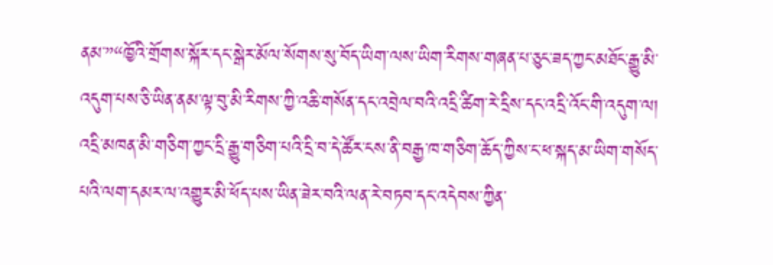ནམ་”“ཁྱོའི་གྲོགས་སྐོར་དང་སྒེར་མོལ་སོགས་སུ་བོད་ཡིག་ལས་ཡིག་རིགས་གཞན་པ་ཅུང་ཟད་ཀྱང་མཐོང་རྒྱུ་མི་འདུག་པས་ཅི་ཡིན་ནམ་ལྟ་བུ་མི་རིགས་ཀྱི་འཆི་གསོན་དང་འབྲེལ་བའི་འདྲི་ཚིག་རེ་དྲིས་དང་འདྲི་འོང་གི་འདུག་ལ།  འདྲི་མཁན་མི་གཅིག་ཀྱང་དྲི་རྒྱུ་གཅིག་པའི་དྲི་བ་དེ་ཚོར་ངས་ནི་བརྒྱ་ཁ་གཅིག་ཆོད་ཀྱིས་ང་ཕ་སྐད་མ་ཡིག་གསོད་པའི་ལག་དམར་ལ་འགྱུར་མི་ཕོད་པས་ཡིན་ཟེར་བའི་ལན་རེ་བཏབ་དང་འདེབས་ཀྱིན་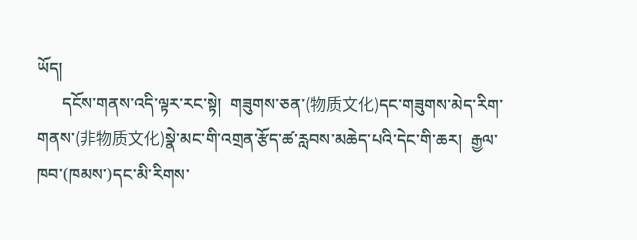ཡོད།
      དངོས་གནས་འདི་ལྟར་རང་སྟེ།  གཟུགས་ཅན་(物质文化)དང་གཟུགས་མེད་རིག་གནས་(非物质文化)སྣེ་མང་གི་འགྲན་རྩོད་ཚ་རླབས་མཆེད་པའི་དེང་གི་ཆར།  རྒྱལ་ཁབ་(ཁམས་)དང་མི་རིགས་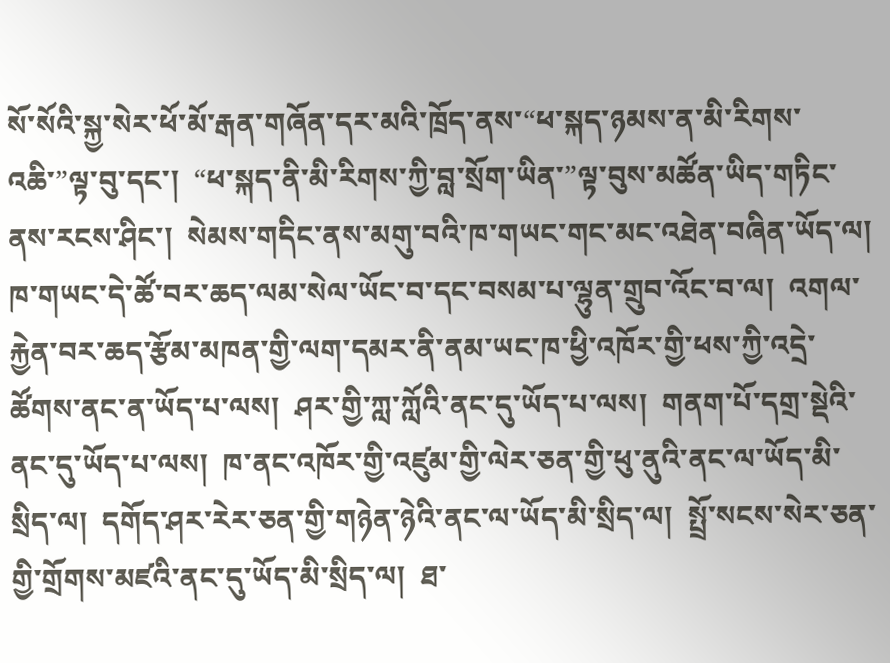སོ་སོའི་སྐྱ་སེར་ཕོ་མོ་རྒན་གཞོན་དར་མའི་ཁྲོད་ནས་“ཕ་སྐད་ཉམས་ན་མི་རིགས་འཆི་”ལྟ་བུ་དང་།  “ཕ་སྐད་ནི་མི་རིགས་ཀྱི་བླ་སྲོག་ཡིན་”ལྟ་བུས་མཚོན་ཡིད་གཏིང་ནས་རངས་ཤིང་།  སེམས་གདིང་ནས་མགུ་བའི་ཁ་གཡང་གང་མང་འཐེན་བཞིན་ཡོད་ལ།  ཁ་གཡང་དེ་ཚོ་བར་ཆད་ལམ་སེལ་ཡོང་བ་དང་བསམ་པ་ལྷུན་གྲུབ་འོང་བ་ལ།  འགལ་རྐྱེན་བར་ཆད་རྩོམ་མཁན་གྱི་ལག་དམར་ནི་ནམ་ཡང་ཁ་ཕྱི་འཁོར་གྱི་ཕས་ཀྱི་འདྲེ་ཚོགས་ནང་ན་ཡོད་པ་ལས།  ཤར་གྱི་ཀླ་ཀློའི་ནང་དུ་ཡོད་པ་ལས།  གནག་པོ་དགྲ་སྡེའི་ནང་དུ་ཡོད་པ་ལས།  ཁ་ནང་འཁོར་གྱི་འཛུམ་གྱི་ལེར་ཅན་གྱི་ཕུ་ནུའི་ནང་ལ་ཡོད་མི་སྲིད་ལ།  དགོད་ཤར་རེར་ཅན་གྱི་གཉེན་ཉེའི་ནང་ལ་ཡོད་མི་སྲིད་ལ།  སྤྲོ་སངས་སེར་ཅན་གྱི་གྲོགས་མཛའི་ནང་དུ་ཡོད་མི་སྲིད་ལ།  ཐ་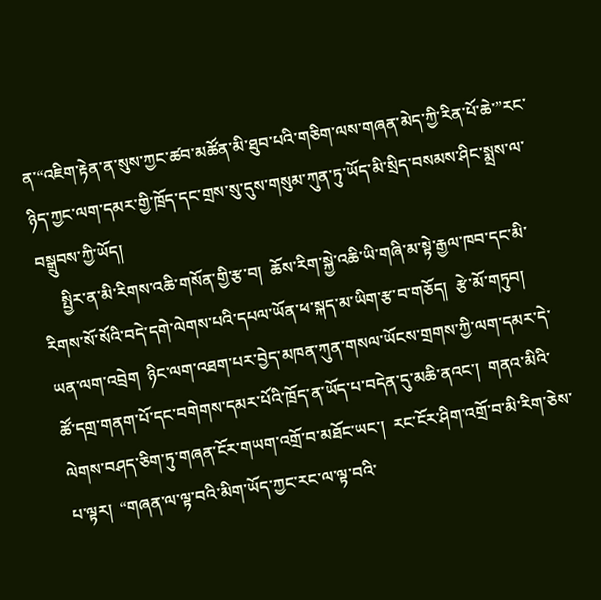ན་“འཇིག་རྟེན་ན་སུས་ཀྱང་ཚབ་མཚོན་མི་ཐུབ་པའི་གཅིག་ལས་གཞན་མེད་ཀྱི་རིན་པོ་ཆེ་”རང་ཉིད་ཀྱང་ལག་དམར་གྱི་ཁྲོད་དང་གྲས་སུ་དུས་གསུམ་ཀུན་ཏུ་ཡོད་མི་སྲིད་བསམས་ཤིང་སྨྲས་ལ་བསྒྲུབས་ཀྱི་ཡོད།
     སྤྱིར་ན་མི་རིགས་འཆི་གསོན་གྱི་རྩ་བ།  ཆོས་རིག་སྐྱེ་འཆི་ཡི་གཞི་མ་སྟེ་རྒྱལ་ཁབ་དང་མི་རིགས་སོ་སོའི་བདེ་དགེ་ལེགས་པའི་དཔལ་ཡོན་ཕ་སྐད་མ་ཡིག་རྩ་བ་གཅོད།  རྩེ་མོ་གཏུབ།  ཡན་ལག་འབྲེག  ཉིང་ལག་འཐག་པར་བྱེད་མཁན་ཀུན་གསལ་ཡོངས་གྲགས་ཀྱི་ལག་དམར་དེ་ཚོ་དགྲ་གནག་པོ་དང་བགེགས་དམར་པོའི་ཁྲོད་ན་ཡོད་པ་བདེན་དུ་མཆི་ནའང་།  གནའ་མིའི་ལེགས་བཤད་ཅིག་ཏུ་གཞན་ངོར་གཡག་འགྲོ་བ་མཐོང་ཡང་།  རང་ངོར་ཤིག་འགྲོ་བ་མི་རིག་ཅེས་པ་ལྟར།  “གཞན་ལ་ལྟ་བའི་མིག་ཡོད་ཀྱང་རང་ལ་ལྟ་བའི་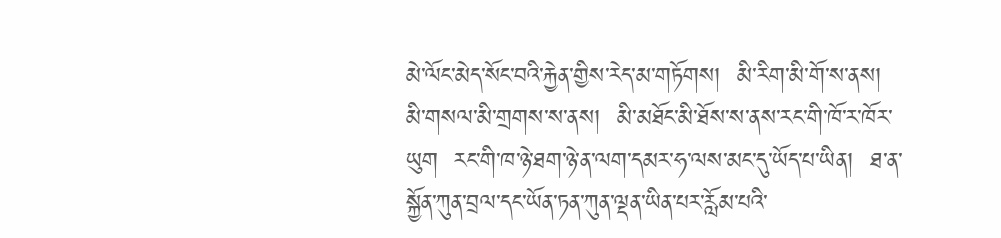མེ་ལོང་མེད་སོང་བའི་རྐྱེན་གྱིས་རེད་མ་གཏོགས།  མི་རིག་མི་གོ་ས་ནས།  མི་གསལ་མི་གྲགས་ས་ནས།  མི་མཐོང་མི་ཐོས་ས་ནས་རང་གི་ཁོ་ར་ཁོར་ཡུག  རང་གི་ཁ་ཉེ་ཐག་ཉེ་ན་ལག་དམར་ཧ་ལས་མང་དུ་ཡོད་པ་ཡིན།  ཐ་ན་སྐྱོན་ཀུན་བྲལ་དང་ཡོན་ཏན་ཀུན་ལྡན་ཡིན་པར་རློམ་པའི་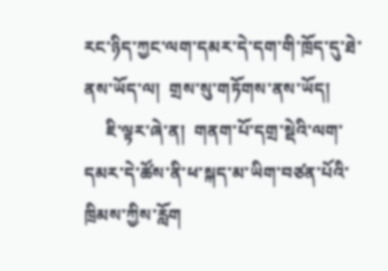རང་ཉིད་ཀྱང་ལག་དམར་དེ་དག་གི་ཁྲོད་དུ་ཐེ་ནས་ཡོད་ལ།  གྲས་སུ་གཏོགས་ནས་ཡོད།
     ཇི་ལྟར་ཞེ་ན།  གནག་པོ་དགྲ་སྡེའི་ལག་དམར་དེ་ཚོས་ནི་ཕ་སྐད་མ་ཡིག་བཙན་པོའི་ཁྲིམས་ཀྱིས་རློག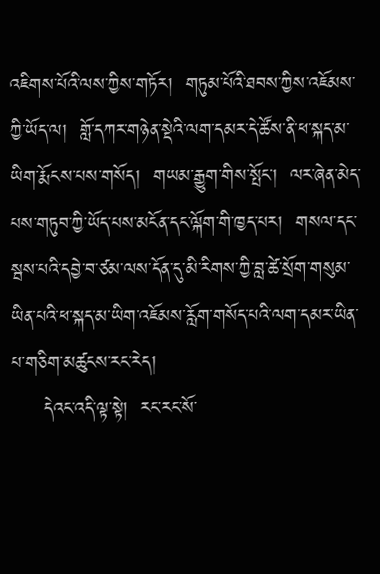འཇིགས་པོའི་ལས་ཀྱིས་གཏོར།  གཏུམ་པོའི་ཐབས་ཀྱིས་འཇོམས་ཀྱི་ཡོད་ལ།  གློ་དཀར་གཉེན་སྡེའི་ལག་དམར་དེ་ཚོས་ནི་ཕ་སྐད་མ་ཡིག་རྨོངས་པས་གསོད།  གཡམ་རྒྱུག་གིས་སྤོང་།  ལར་ཞེན་མེད་པས་གཏུབ་ཀྱི་ཡོད་པས་མངོན་དང་ལྐོག་གི་ཁྱད་པར།  གསལ་དང་སྦས་པའི་དབྱེ་བ་ཙམ་ལས་དོན་དུ་མི་རིགས་ཀྱི་བླ་ཚེ་སྲོག་གསུམ་ཡིན་པའི་ཕ་སྐད་མ་ཡིག་འཇོམས་རློག་གསོད་པའི་ལག་དམར་ཡིན་པ་གཅིག་མཚུངས་རང་རེད།
     དེའང་འདི་ལྟ་སྟེ།  རང་རང་སོ་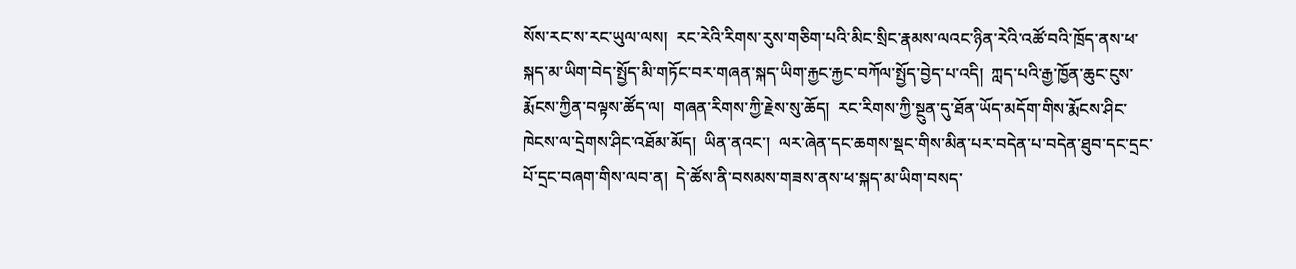སོས་རང་ས་རང་ཡུལ་ལས།  རང་རེའི་རིགས་རུས་གཅིག་པའི་མིང་སྲིང་རྣམས་ལའང་ཉིན་རེའི་འཚོ་བའི་ཁྲོད་ནས་ཕ་སྐད་མ་ཡིག་བེད་སྤྱོད་མི་གཏོང་བར་གཞན་སྐད་ཡིག་རྐྱང་རྐྱང་བཀོལ་སྤྱོད་བྱེད་པ་འདི།  ཀླད་པའི་རྒྱ་ཁྱོན་ཆུང་ངུས་རྨོངས་ཀྱིན་བལྟས་ཚོད་ལ།  གཞན་རིགས་ཀྱི་རྗེས་སུ་ཆོད།  རང་རིགས་ཀྱི་སྔུན་དུ་ཐོན་ཡོད་མདོག་གིས་རྨོངས་ཤིང་ཁེངས་ལ་དྲེགས་ཤིང་འཐོམ་མོད།  ཡིན་ནའང་།  ལར་ཞེན་དང་ཆགས་སྡང་གིས་མིན་པར་བདེན་པ་བདེན་ཐུབ་དང་དྲང་པོ་དྲང་བཞག་གིས་ལབ་ན།  དེ་ཚོས་ནི་བསམས་གཟས་ནས་ཕ་སྐད་མ་ཡིག་བསད་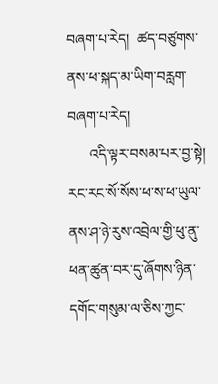བཞག་པ་རེད།  ཚད་བཙུགས་ནས་ཕ་སྐད་མ་ཡིག་བརླག་བཞག་པ་རེད།
      འདི་ལྟར་བསམ་པར་བྱ་སྟེ།  རང་རང་སོ་སོས་ཕ་ས་ཕ་ཡུལ་ནས་ཤ་ཉེ་རུས་འབྲེལ་གྱི་ཕུ་ནུ་ཕན་ཚུན་བར་དུ་ཞོགས་ཉིན་དགོང་གསུམ་ལ་ཅིས་ཀྱང་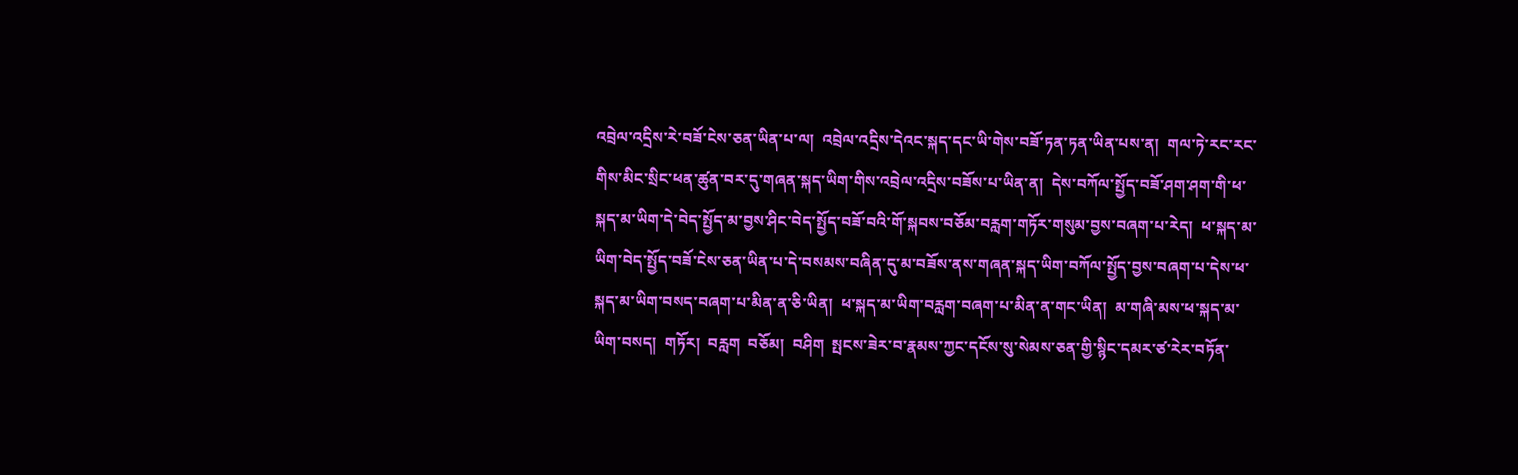འབྲེལ་འདྲིས་རེ་བཟོ་ངེས་ཅན་ཡིན་པ་ལ།  འབྲེལ་འདྲིས་དེའང་སྐད་དང་ཡི་གེས་བཟོ་ཏན་ཏན་ཡིན་པས་ན།  གལ་ཏེ་རང་རང་གིས་མིང་སྲིང་ཕན་ཚུན་བར་དུ་གཞན་སྐད་ཡིག་གིས་འབྲེལ་འདྲིས་བཟོས་པ་ཡིན་ན།  དེས་བཀོལ་སྤྱོད་བཟོ་ཤག་ཤག་གི་ཕ་སྐད་མ་ཡིག་དེ་བེད་སྤྱོད་མ་བྱས་ཤིང་བེད་སྤྱོད་བཟོ་བའི་གོ་སྐབས་བཅོམ་བརླག་གཏོར་གསུམ་བྱས་བཞག་པ་རེད།  ཕ་སྐད་མ་ཡིག་བེད་སྤྱོད་བཟོ་ངེས་ཅན་ཡིན་པ་དེ་བསམས་བཞིན་དུ་མ་བཟོས་ནས་གཞན་སྐད་ཡིག་བཀོལ་སྤྱོད་བྱས་བཞག་པ་དེས་ཕ་སྐད་མ་ཡིག་བསད་བཞག་པ་མིན་ན་ཅི་ཡིན།  ཕ་སྐད་མ་ཡིག་བརླག་བཞག་པ་མིན་ན་གང་ཡིན།  མ་གཞི་མས་ཕ་སྐད་མ་ཡིག་བསད།  གཏོར།  བརླག  བཅོམ།  བཤིག  སྤངས་ཟེར་བ་རྣམས་ཀྱང་དངོས་སུ་སེམས་ཅན་གྱི་སྙིང་དམར་ཙ་རེར་བཏོན་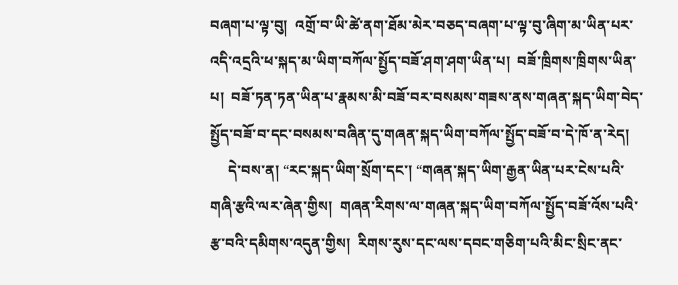བཞག་པ་ལྟ་བུ།  འགྲོ་བ་ཡི་ཚེ་ནག་ཐོམ་མེར་བཅད་བཞག་པ་ལྟ་བུ་ཞིག་མ་ཡིན་པར་འདི་འདྲའི་ཕ་སྐད་མ་ཡིག་བཀོལ་སྤྱོད་བཟོ་ཤག་ཤག་ཡིན་པ།  བཟོ་ཁྲིགས་ཁྲིགས་ཡིན་པ།  བཟོ་ཏན་ཏན་ཡིན་པ་རྣམས་མི་བཟོ་བར་བསམས་གཟས་ནས་གཞན་སྐད་ཡིག་བེད་སྤྱོད་བཟོ་བ་དང་བསམས་བཞིན་དུ་གཞན་སྐད་ཡིག་བཀོལ་སྤྱོད་བཟོ་བ་དེ་ཁོ་ན་རེད།
     དེ་བས་ན། “རང་སྐད་ཡིག་སྲོག་དང་། “གཞན་སྐད་ཡིག་རྒྱན་ཡིན་པར་ངེས་པའི་གཞི་རྩའི་ལར་ཞེན་གྱིས།  གཞན་རིགས་ལ་གཞན་སྐད་ཡིག་བཀོལ་སྤྱོད་བཟོ་འོས་པའི་རྩ་བའི་དམིགས་འདུན་གྱིས།  རིགས་རུས་དང་ལས་དབང་གཅིག་པའི་མིང་སྲིང་ནང་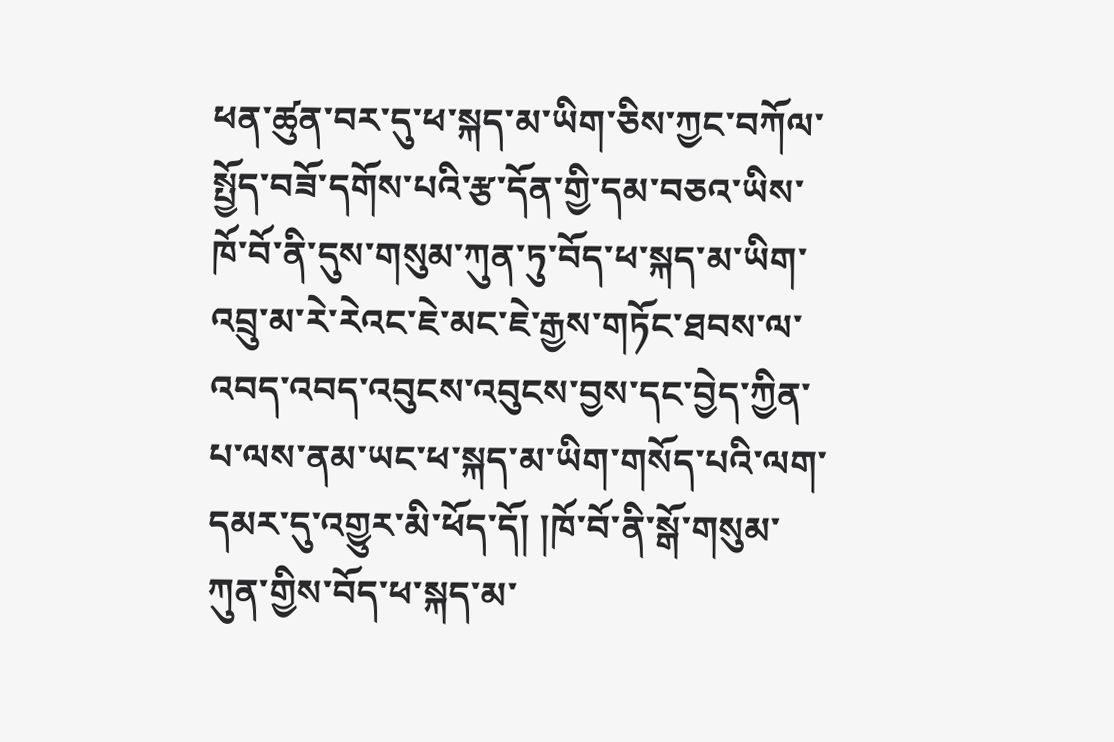ཕན་ཚུན་བར་དུ་ཕ་སྐད་མ་ཡིག་ཅིས་ཀྱང་བཀོལ་སྤྱོད་བཟོ་དགོས་པའི་རྩ་དོན་གྱི་དམ་བཅའ་ཡིས་ཁོ་བོ་ནི་དུས་གསུམ་ཀུན་ཏུ་བོད་ཕ་སྐད་མ་ཡིག་འབྲུ་མ་རེ་རེའང་ཇེ་མང་ཇེ་རྒྱས་གཏོང་ཐབས་ལ་འབད་འབད་འབུངས་འབུངས་བྱས་དང་བྱེད་ཀྱིན་པ་ལས་ནམ་ཡང་ཕ་སྐད་མ་ཡིག་གསོད་པའི་ལག་དམར་དུ་འགྱུར་མི་ཕོད་དོ། །ཁོ་བོ་ནི་སྒོ་གསུམ་ཀུན་གྱིས་བོད་ཕ་སྐད་མ་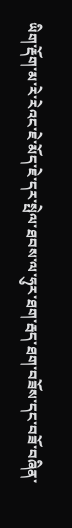ཡིག་རྡོག་མ་རེ་རེའང་ཇེ་མོད་ཇེ་དར་སྤེལ་ཐབས་ལ་ཧུར་ཐག་རྦད་ཐག་བཟོས་དང་བཟོ་བཞིན་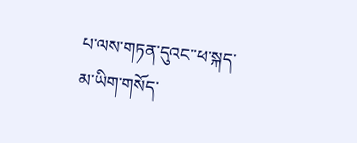པ་ལས་གཏན་དུའང་་ཕ་སྐད་མ་ཡིག་གསོད་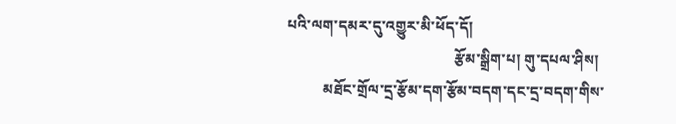པའི་ལག་དམར་དུ་འགྱུར་མི་ཕོད་དོ།
                                              རྩོམ་སྒྲིག་པ། གུ་དཔལ་ཤིས།
          མཐོང་གྲོལ་དྲ་རྩོམ་དག་རྩོམ་བདག་དང་དྲ་བདག་གིས་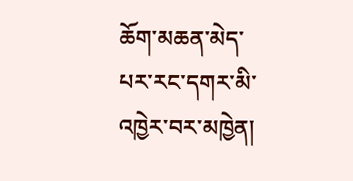ཆོག་མཆན་མེད་པར་རང་དགར་མི་འཁྱེར་བར་མཁྱེན།